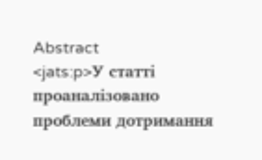Abstract
<jats:p>У статті проаналізовано проблеми дотримання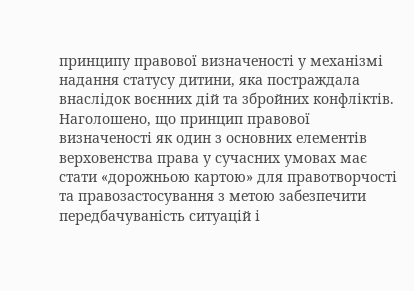принципу правової визначеності у механізмі надання статусу дитини, яка постраждала внаслідок воєнних дій та збройних конфліктів. Наголошено, що принцип правової визначеності як один з основних елементів верховенства права у сучасних умовах має стати «дорожньою картою» для правотворчості та правозастосування з метою забезпечити передбачуваність ситуацій і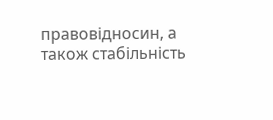правовідносин, а також стабільність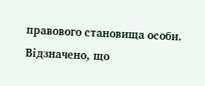правового становища особи. Відзначено, що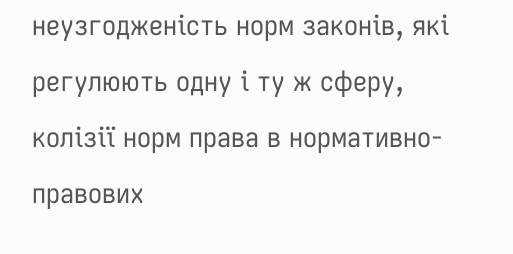неузгодженість норм законів, які регулюють одну і ту ж сферу, колізії норм права в нормативно-правових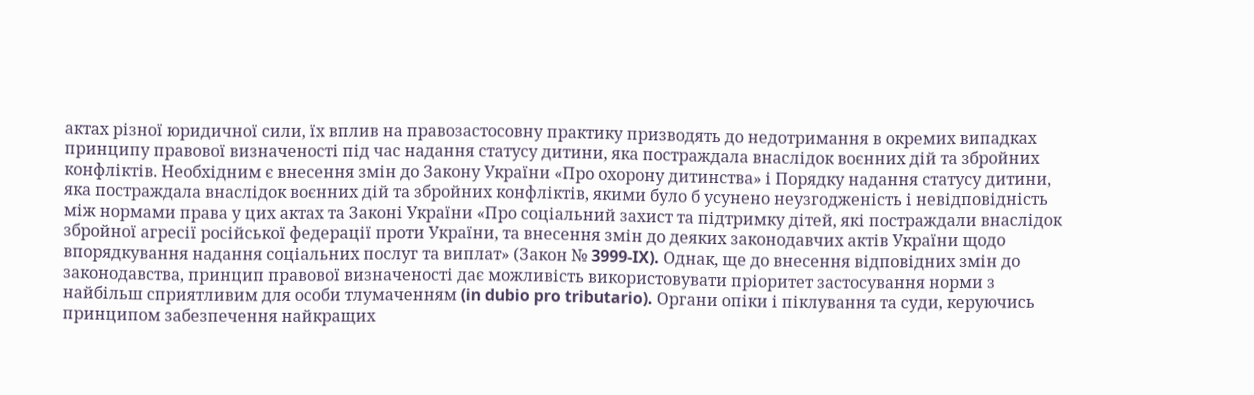актах різної юридичної сили, їх вплив на правозастосовну практику призводять до недотримання в окремих випадках принципу правової визначеності під час надання статусу дитини, яка постраждала внаслідок воєнних дій та збройних конфліктів. Необхідним є внесення змін до Закону України «Про охорону дитинства» і Порядку надання статусу дитини, яка постраждала внаслідок воєнних дій та збройних конфліктів, якими було б усунено неузгодженість і невідповідність між нормами права у цих актах та Законі України «Про соціальний захист та підтримку дітей, які постраждали внаслідок збройної агресії російської федерації проти України, та внесення змін до деяких законодавчих актів України щодо впорядкування надання соціальних послуг та виплат» (Закон № 3999-IX). Однак, ще до внесення відповідних змін до законодавства, принцип правової визначеності дає можливість використовувати пріоритет застосування норми з найбільш сприятливим для особи тлумаченням (in dubio pro tributario). Органи опіки і піклування та суди, керуючись принципом забезпечення найкращих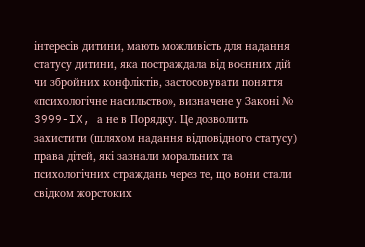інтересів дитини, мають можливість для надання статусу дитини, яка постраждала від воєнних дій чи збройних конфліктів, застосовувати поняття «психологічне насильство», визначене у Законі № 3999-IX, а не в Порядку. Це дозволить захистити (шляхом надання відповідного статусу) права дітей, які зазнали моральних та психологічних страждань через те, що вони стали свідком жорстоких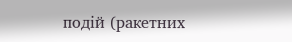подій (ракетних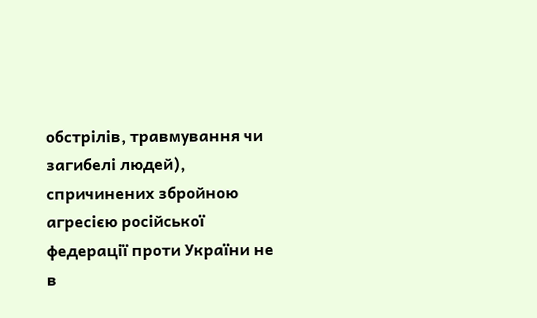обстрілів, травмування чи загибелі людей), спричинених збройною агресією російської федерації проти України не в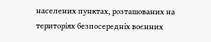населених пунктах, розташованих на територіях безпосередніх воєнних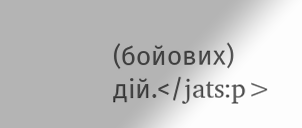(бойових) дій.</jats:p>